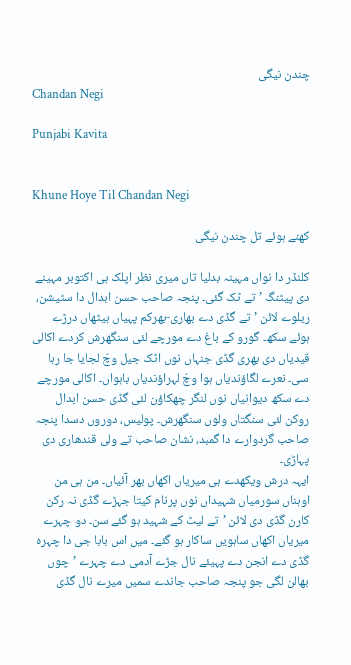چندن نیگی
Chandan Negi

Punjabi Kavita


Khune Hoye Til Chandan Negi

کھنے ہوئے تل چندن نیگی

کلنڈر دا نواں مہینہ بدلیا تاں میری نظر اپلک ہی اکتوبر مہینے دی پیٹنگ ’تے ٹک گئی۔ پنجہ صاحب حسن ابدال دا سٹیشن، ریلوے لائن ’تے گڈی دے بھاری-بھرکم پہیاں ہیٹھاں درڑے ہوئے سکھ۔ گورو کے باغ دے مورچے لئی سنگھرش کردے اکالی قیدیاں دی بھری گڈی جنہاں نوں اٹک جیل وچّ لجایا جا رہا سی۔ نعرے لگاؤندیاں ہوا وچّ لہراؤندیاں باہواں۔ اکالی مورچے دے سکھ دیوانیاں نوں لنگر چھکاؤن لئی گڈی حسن ابدال روکن لئی سنگتاں ولوں سنگھرش۔ پولیس، دوروں دسدا پنجہ صاحب گردوارے دا گمبد، نشان صاحب تے ولی قندھاری دی پہاڑی۔
ایہہ درش ویکھدے ہی میریاں اکھاں بھر آئیاں۔ من ہی من اوہناں سورمیاں شہیداں نوں پرنام کیتا جہڑے گڈی نہ رکن کارن گڈی دی لائن ’تے لیٹ کے شہید ہو گئے سن۔ دو چہرے میریاں اکھاں ساہویں ساکار ہو گئے۔ میں اس بابا جی دا چہرہ گڈی دے انجن دے پہیئے نال جڑے آدمی دے چہرے ’چوں بھالن لگی جو پنجہ صاحب جاندے سمیں میرے نال گڈی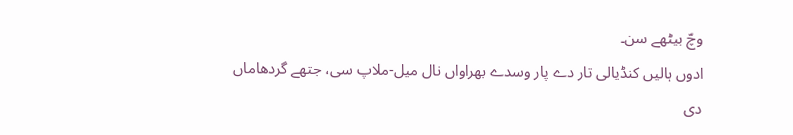وچّ بیٹھے سن۔
ادوں ہالیں کنڈیالی تار دے پار وسدے بھراواں نال میل-ملاپ سی، جتھے گردھاماں دی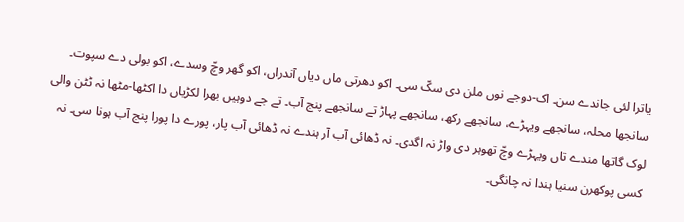یاترا لئی جاندے سن۔ اک-دوجے نوں ملن دی سکّ سی۔ اکو دھرتی ماں دیاں آندراں، اکو گھر وچّ وسدے، اکو بولی دے سپوت۔ سانجھا محلہ، سانجھے ویہڑے، سانجھے رکھ، سانجھے پہاڑ تے سانجھے پنج آب۔ تے جے دوہیں بھرا لکڑیاں دا اکٹھا-مٹھا نہ ٹٹن والی لوک گاتھا مندے تاں ویہڑے وچّ تھوہر دی واڑ نہ اگدی۔ نہ ڈھائی آب آر ہندے نہ ڈھائی آب پار، پورے دا پورا پنج آب ہونا سی۔ نہ کسی پوکھرن سنیا ہندا نہ چانگی۔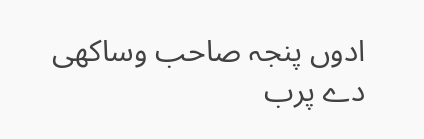ادوں پنجہ صاحب وساکھی دے پرب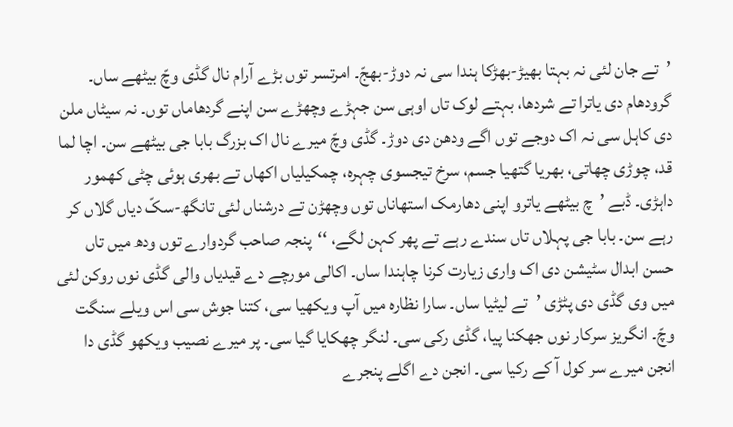’تے جان لئی نہ بہتا بھیڑ-بھڑکا ہندا سی نہ دوڑ-بھجّ۔ امرتسر توں بڑے آرام نال گڈی وچّ بیٹھے ساں۔ گرودھام دی یاترا تے شردھا، بہتے لوک تاں اوہی سن جہڑے وچھڑے سن اپنے گردھاماں توں۔ نہ سیٹاں ملن دی کاہل سی نہ اک دوجے توں اگے ودھن دی دوڑ۔ گڈی وچّ میرے نال اک بزرگ بابا جی بیٹھے سن۔ اچا لما قد، چوڑی چھاتی، بھریا گتھیا جسم، سرخ تیجسوی چہرہ، چمکیلیاں اکھاں تے بھری ہوئی چٹی کھمور داہڑی۔ ڈبے ’چ بیٹھے یاترو اپنی دھارمک استھاناں توں وچھڑن تے درشناں لئی تانگھ-سکّ دیاں گلاں کر رہے سن۔ بابا جی پہلاں تاں سندے رہے تے پھر کہن لگے، ‘‘پنجہ صاحب گردوارے توں ودھ میں تاں حسن ابدال سٹیشن دی اک واری زیارت کرنا چاہندا ساں۔ اکالی مورچے دے قیدیاں والی گڈی نوں روکن لئی میں وی گڈی دی پٹڑی ’تے لیٹیا ساں۔ سارا نظارہ میں آپ ویکھیا سی، کتنا جوش سی اس ویلے سنگت وچّ۔ انگریز سرکار نوں جھکنا پیا، گڈی رکی سی۔ لنگر چھکایا گیا سی۔ پر میرے نصیب ویکھو گڈی دا انجن میرے سر کول آ کے رکیا سی۔ انجن دے اگلے پنجرے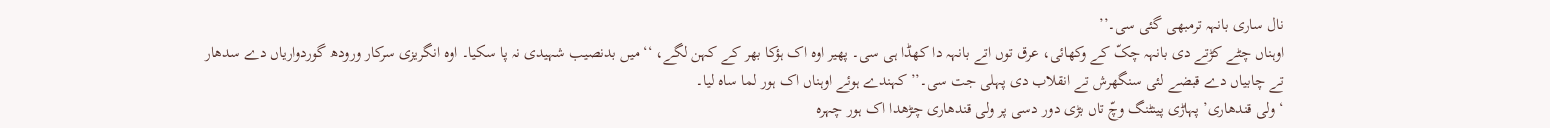نال ساری بانہہ ترمبھی گئی سی۔’’
اوہناں چٹے کڑتے دی بانہہ چکّ کے وکھائی، عرق توں اتے بانہہ دا کھڈا ہی سی۔ پھیر اوہ اک ہؤکا بھر کے کہن لگے، ‘‘میں بدنصیب شہیدی نہ پا سکیا۔ اوہ انگریزی سرکار ورودھ گوردواریاں دے سدھار تے چابیاں دے قبضے لئی سنگھرش تے انقلاب دی پہلی جت سی۔’’ کہندے ہوئے اوہناں اک ہور لما ساہ لیا۔
‘ولی قندھاری’ پہاڑی پینٹنگ وچّ تاں بڑی دور دسی پر ولی قندھاری چڑھدا اک ہور چہرہ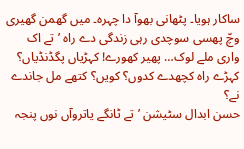ساکار ہویا۔ پٹھانی بھوآ دا چہرہ۔ میں گھمن گھیری وچّ پھسی سوچدی رہی زندگی دے راہ ’تے اک واری ملے لوک… پھیر کھورے! کہڑیاں پگڈنڈیاں؟ کہڑے راہ کچھدے کدوں؟ کویں؟ کتھے مل جاندے نے؟
حسن ابدال سٹیشن ’تے ٹانگے یاتروآں نوں پنجہ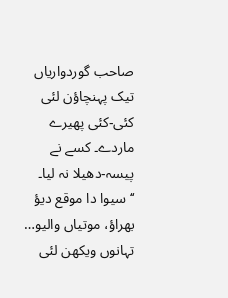صاحب گوردواریاں تیک پہنچاؤن لئی کئی-کئی پھیرے ماردے۔ کسے نے پیسہ-دھیلا نہ لیا۔ ‘‘سیوا دا موقع دیؤ بھراؤ، موتیاں والیو… تہانوں ویکھن لئی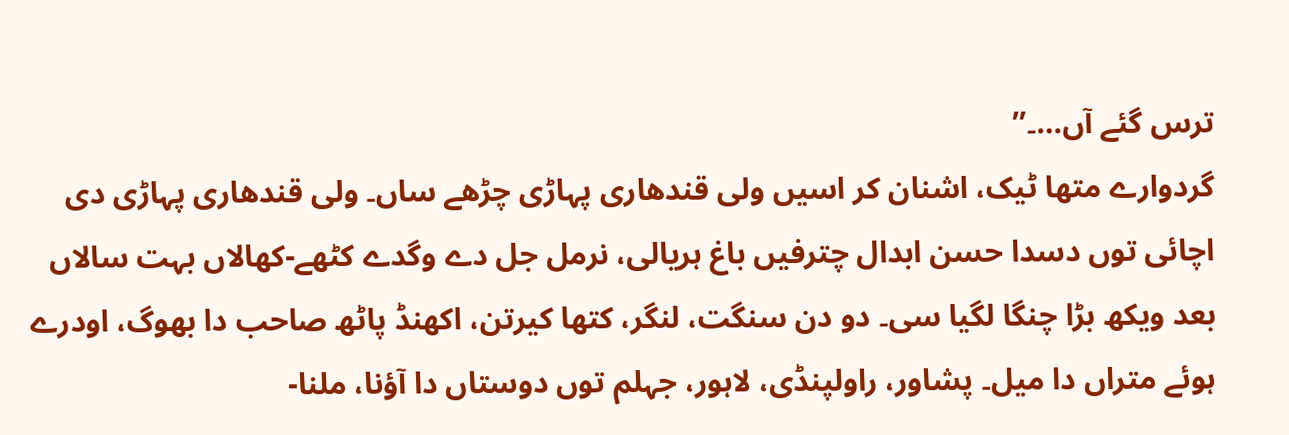ترس گئے آں…۔’’
گردوارے متھا ٹیک، اشنان کر اسیں ولی قندھاری پہاڑی چڑھے ساں۔ ولی قندھاری پہاڑی دی اچائی توں دسدا حسن ابدال چترفیں باغ ہریالی، نرمل جل دے وگدے کٹھے-کھالاں بہت سالاں بعد ویکھ بڑا چنگا لگیا سی۔ دو دن سنگت، لنگر، کتھا کیرتن، اکھنڈ پاٹھ صاحب دا بھوگ، اودرے ہوئے متراں دا میل۔ پشاور، راولپنڈی، لاہور، جہلم توں دوستاں دا آؤنا، ملنا-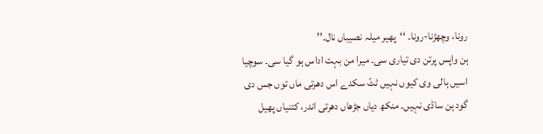رونا، وچھڑنا-رونا۔ ‘‘پھیر میلہ نصیباں نال۔’’
ہن واپس پرتن دی تیاری سی۔ میرا من بہت اداس ہو گیا سی۔ سوچیا اسیں ہالی وی کیوں نہیں ٹٹّ سکدے اس دھرتی ماں توں جس دی گود ہن ساڈی نہیں۔ منکھ دیاں جڑھاں دھرتی اندر، کتنیاں پھیل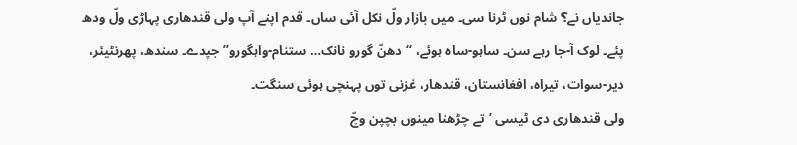جاندیاں نے؟ شام نوں ٹرنا سی۔ میں بازار ولّ نکل آئی ساں۔ قدم اپنے آپ ولی قندھاری پہاڑی ولّ ودھ پئے۔ لوک آ-جا رہے سن۔ ساہو-ساہ ہوئے، ‘‘دھنّ گورو نانک… ستنام-واہگورو’’ جپدے۔ سندھ، پھرنٹیئر، دیر-سوات، تیراہ، افغانستان، قندھار، غزنی توں پہنچی ہوئی سنگت۔
ولی قندھاری دی ٹیسی ’تے چڑھنا مینوں بچپن وچّ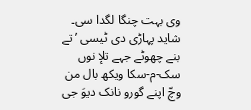وی بہت چنگا لگدا سی۔ شاید پہاڑی دی ٹیسی ’تے بنے چھوٹے جہے تلإ نوں سک-م-سکا ویکھ بال من وچّ اپنے گورو نانک دیوَ جی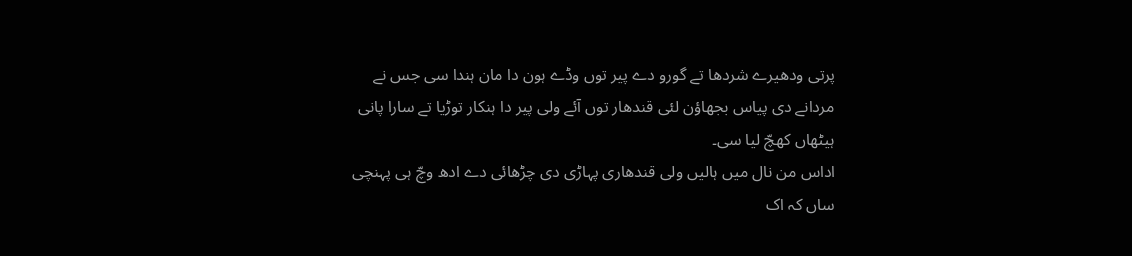پرتی ودھیرے شردھا تے گورو دے پیر توں وڈے ہون دا مان ہندا سی جس نے مردانے دی پیاس بجھاؤن لئی قندھار توں آئے ولی پیر دا ہنکار توڑیا تے سارا پانی ہیٹھاں کھچّ لیا سی۔
اداس من نال میں ہالیں ولی قندھاری پہاڑی دی چڑھائی دے ادھ وچّ ہی پہنچی ساں کہ اک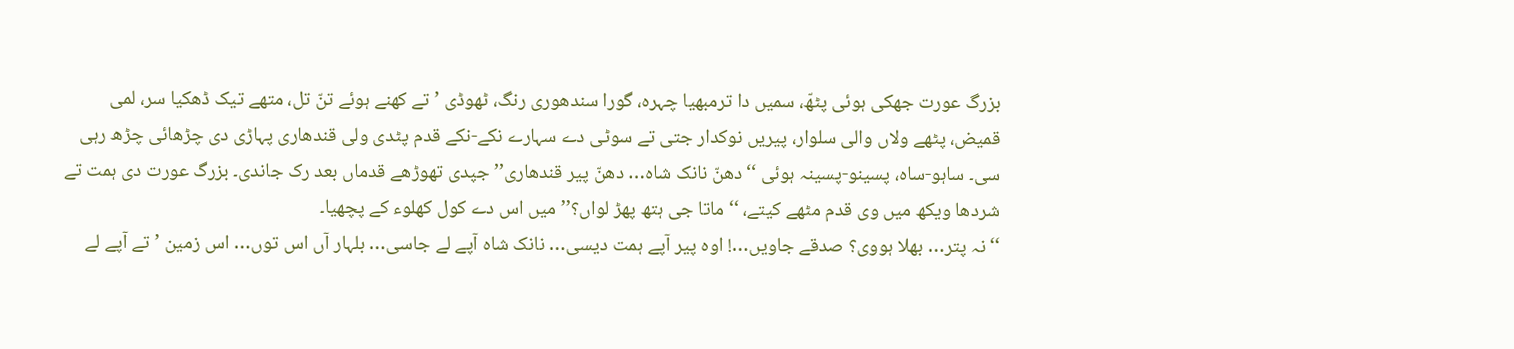بزرگ عورت جھکی ہوئی پٹھّ، سمیں دا ترمبھیا چہرہ، گورا سندھوری رنگ، ٹھوڈی ’تے کھنے ہوئے تنّ تل، متھے تیک ڈھکیا سر، لمی قمیض، پٹھے ولاں والی سلوار، پیریں نوکدار جتی تے سوٹی دے سہارے نکے-نکے قدم پٹدی ولی قندھاری پہاڑی دی چڑھائی چڑھ رہی سی۔ ساہو-ساہ، پسینو-پسینہ ہوئی ‘‘دھنّ نانک شاہ… دھنّ پیر قندھاری’’ جپدی تھوڑھے قدماں بعد رک جاندی۔ بزرگ عورت دی ہمت تے شردھا ویکھ میں وی قدم مٹھے کیتے، ‘‘ماتا جی ہتھ پھڑ لواں؟’’ میں اس دے کول کھلوء کے پچھیا۔
‘‘نہ پتر… بھلا ہووی؟ صدقے جاویں…! اوہ پیر آپے ہمت دیسی… نانک شاہ آپے لے جاسی… بلہار آں اس توں… اس زمین ’تے آپے لے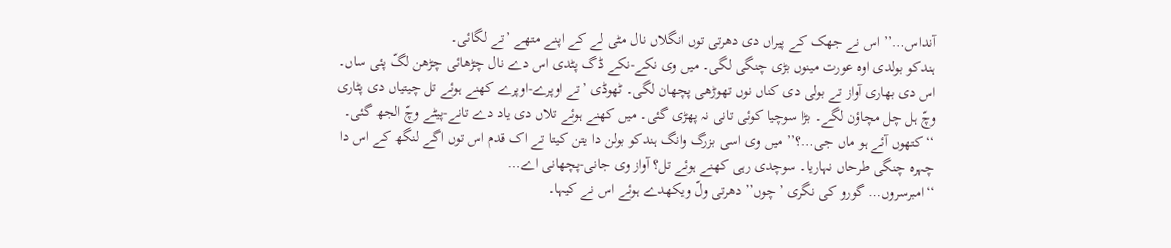آنداس…’’ اس نے جھک کے پیراں دی دھرتی توں انگلاں نال مٹی لے کے اپنے متھے ’تے لگائی۔
ہندکو بولدی اوہ عورت مینوں بڑی چنگی لگی۔ میں وی نکے-نکے ڈگ پٹدی اس دے نال چڑھائی چڑھن لگّ پئی ساں۔ اس دی بھاری آواز تے بولی دی کناں نوں تھوڑھی پچھان لگی۔ ٹھوڈی ’تے اوپرے-اوپرے کھنے ہوئے تل چیتیاں دی پٹاری وچّ ہل چل مچاؤن لگے۔ بڑا سوچیا کوئی تانی نہ پھڑی گئی۔ میں کھنے ہوئے تلاں دی یاد دے تانے-پیٹے وچّ الجھ گئی۔
‘‘کتھوں آئے ہو ماں جی…؟’’ میں وی اسی بزرگ وانگ ہندکو بولن دا یتن کیتا تے اک قدم اس توں اگے لنگھ کے اس دا چہرہ چنگی طرحاں نہاریا۔ سوچدی رہی کھنے ہوئے تل؟ آواز وی جانی-پچھانی اے…
‘‘امبرسروں… گورو کی نگری ’چوں’’ دھرتی ولّ ویکھدے ہوئے اس نے کیہا۔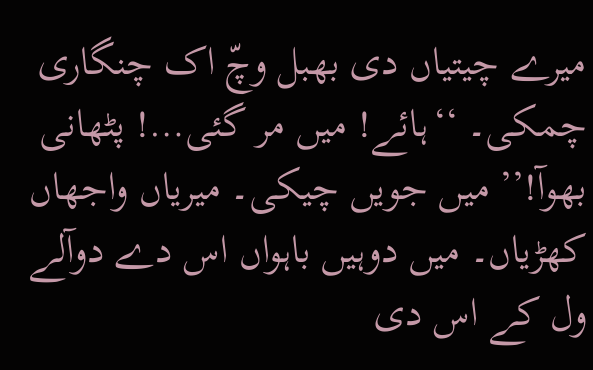میرے چیتیاں دی بھبل وچّ اک چنگاری چمکی۔ ‘‘ہائے! میں مر گئی…! پٹھانی بھوآ!’’ میں جویں چیکی۔ میریاں واجھاں کھڑیاں۔ میں دوہیں باہواں اس دے دوآلے ول کے اس دی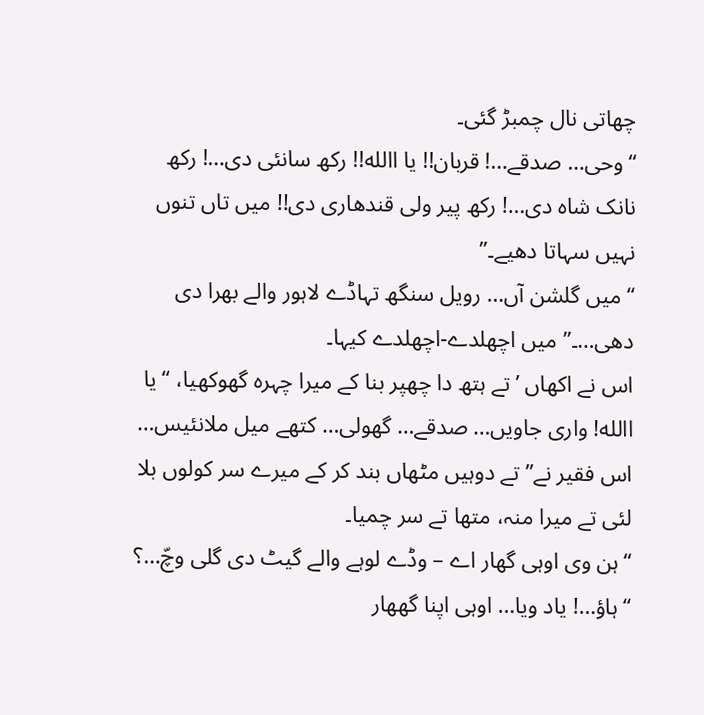چھاتی نال چمبڑ گئی۔
‘‘وحی… صدقے…! قربان!! یا االله!! رکھ سانئی دی…! رکھ نانک شاہ دی…! رکھ پیر ولی قندھاری دی!! میں تاں تنوں نہیں سہاتا دھیے۔’’
‘‘میں گلشن آں… رویل سنگھ تہاڈے لاہور والے بھرا دی دھی…۔’’ میں اچھلدے-اچھلدے کیہا۔
اس نے اکھاں ’تے ہتھ دا چھپر بنا کے میرا چہرہ گھوکھیا، ‘‘یا االله! واری جاویں… صدقے… گھولی… کتھے میل ملانئیس… اس فقیر نے’’ تے دوہیں مٹھاں بند کر کے میرے سر کولوں بلا لئی تے میرا منہ، متھا تے سر چمیا۔
‘‘ہن وی اوہی گھار اے – وڈے لوہے والے گیٹ دی گلی وچّ…؟
‘‘ہاؤ…! یاد ویا… اوہی اپنا گھھار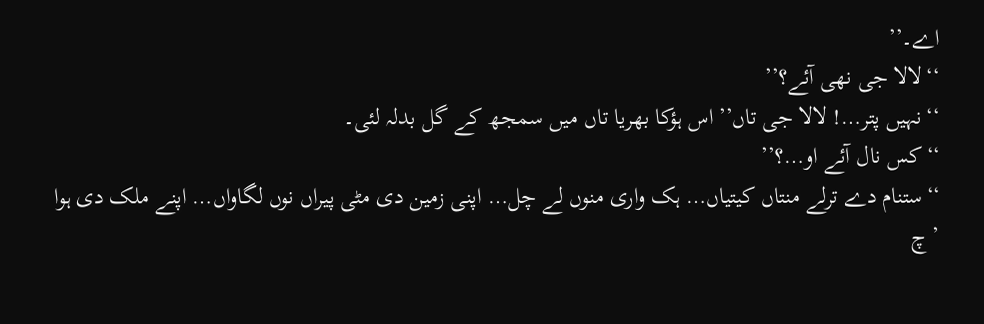اے۔’’
‘‘لالا جی نھی آئے؟’’
‘‘نہیں پتر…! لالا جی تاں’’ اس ہؤکا بھریا تاں میں سمجھ کے گل بدلہ لئی۔
‘‘کس نال آئے او…؟’’
‘‘ستنام دے ترلے منتاں کیتیاں… ہک واری منوں لے چل… اپنی زمین دی مٹی پیراں نوں لگاواں… اپنے ملک دی ہوا ’چ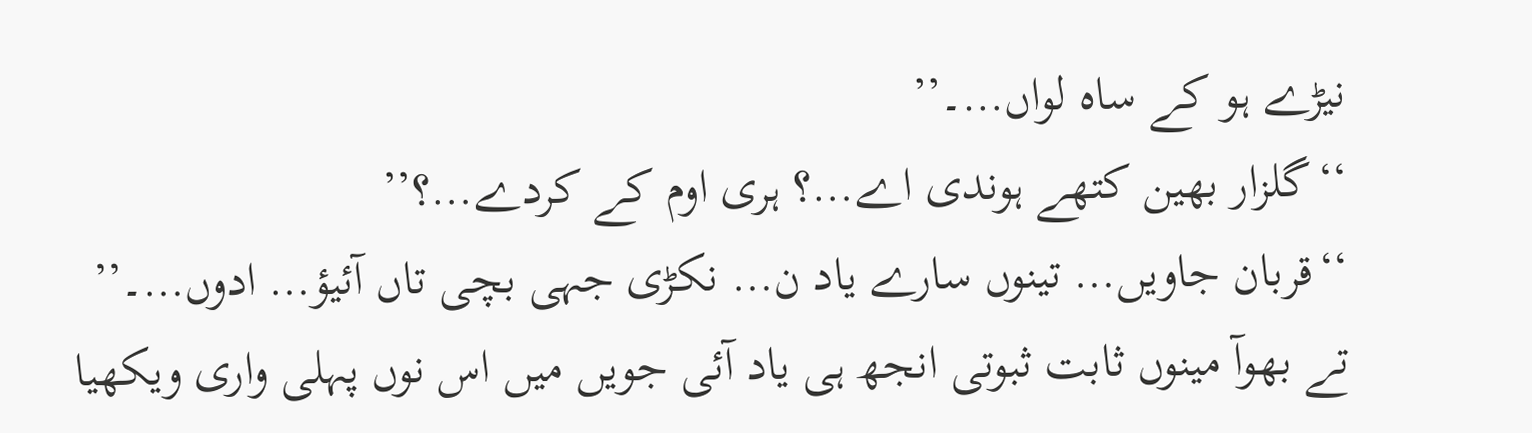نیڑے ہو کے ساہ لواں…۔’’
‘‘گلزار بھین کتھے ہوندی اے…؟ ہری اوم کے کردے…؟’’
‘‘قربان جاویں… تینوں سارے یاد ن… نکڑی جہی بچی تاں آئیؤ… ادوں…۔’’
تے بھوآ مینوں ثابت ثبوتی انجھ ہی یاد آئی جویں میں اس نوں پہلی واری ویکھیا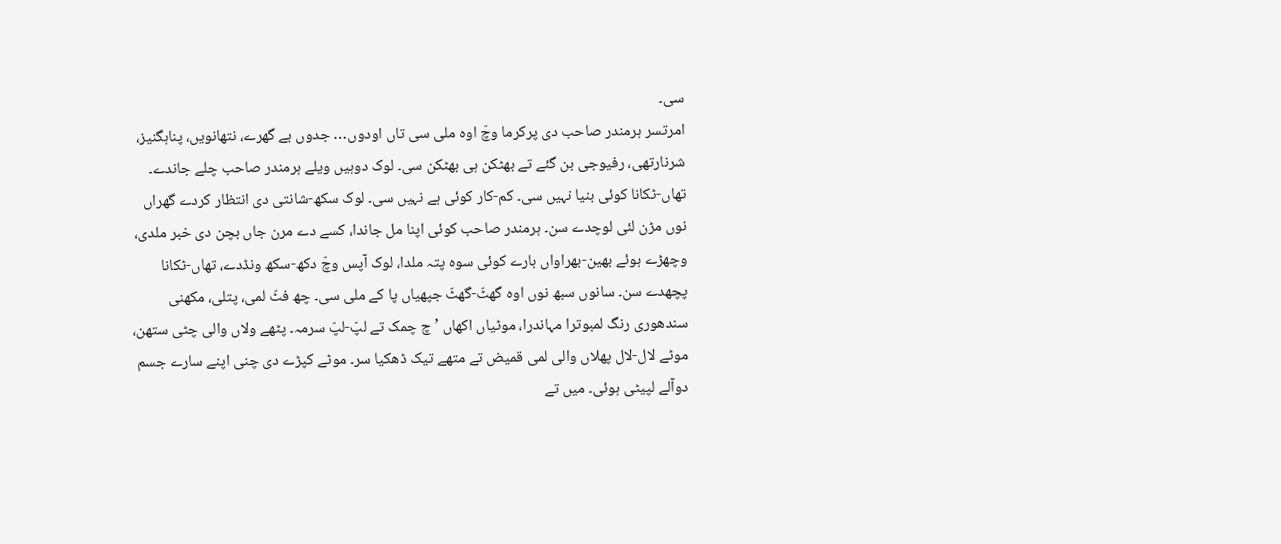سی۔
امرتسر ہرمندر صاحب دی پرکرما وچّ اوہ ملی سی تاں اودوں… جدوں بے گھرے، نتھانویں، پناہگنیز، شرنارتھی، رفیوجی بن گئے تے بھٹکن ہی بھٹکن سی۔ لوک دوہیں ویلے ہرمندر صاحب چلے جاندے۔ تھاں-ٹکانا کوئی بنیا نہیں سی۔ کم-کار کوئی ہے نہیں سی۔ لوک سکھ-شانتی دی انتظار کردے گھراں نوں مڑن لئی لوچدے سن۔ ہرمندر صاحب کوئی اپنا مل جاندا، کسے دے مرن جاں بچن دی خبر ملدی، وچھڑے ہوئے بھین-بھراواں بارے کوئی سوہ پتہ ملدا، لوک آپس وچّ دکھ-سکھ ونڈدے، تھاں-ٹکانا پچھدے سن۔ سانوں سبھ نوں اوہ گھٹّ-گھٹّ جپھیاں پا کے ملی سی۔ چھ فٹّ لمی، پتلی، مکھنی سندھوری رنگ لمبوترا مہاندرا، موٹیاں اکھاں ’چ چمک تے لپّ-لپّ سرمہ۔ پٹھے ولاں والی چٹی ستھن، موٹے لال-لال پھلاں والی لمی قمیض تے متھے تیک ڈھکیا سر۔ موٹے کپڑے دی چنی اپنے سارے جسم دوآلے لپیٹی ہوئی۔ میں تے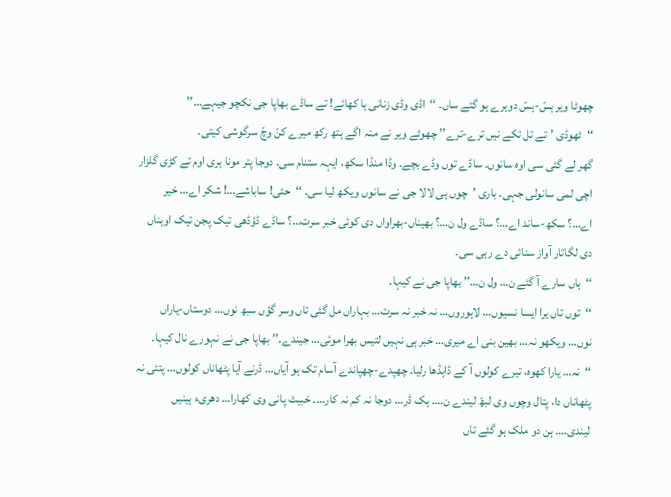چھوٹا ویر ہسّ-ہسّ دوہرے ہو گئے ساں۔ ‘‘اڈی وڈی زنانی ہا کھائے! تے ساڈے بھاپا جی نکچو جیہے…’’
‘‘ٹھوڈی ’تے تل تکے نیں ترے-ترے’’ چھوٹے ویر نے منہ اگے ہتھ رکھ میرے کنّ وچّ سرگوشی کیتی۔
گھر لے گئی سی اوہ سانوں۔ ساڈے توں وڈے بچے۔ وڈا منڈا سکھ، ایہہ ستنام سی۔ دوجا پتر مونا ہری اوم تے کڑی گلزار اچی لمی سانولی جہی۔ باری ’چوں ہی لالا جی نے سانوں ویکھ لیا سی۔ ‘‘حئی! ساباشے…! شکر اے… خیر اے…؟ سکھ-ساند اے…؟ ساڈے ول ن…؟ بھیناں-بھراواں دی کوئی خبر سرت…؟ ساڈے ڈؤڈھی تیک پجن تیک اوہناں دی لگاتار آواز سنائی دے رہی سی۔
‘‘ہاں سارے آ گئے ن… ول ن…’’ بھاپا جی نے کیہا۔
‘‘توں تاں یرا ایسا نسیوں… لاہوروں… نہ خبر نہ سرت… بہاراں مل گئی تاں وسر گؤں سبھ نوں… دوستاں-یاراں نوں… ویکھو نہ… بھین بنی اے میری… خبر ہی نہیں لتیس بھرا موئی… جیندے۔’’ بھاپا جی نے نہورے نال کیہا۔
‘‘نہ… یارا کھوہ، تیرے کولوں آ کے ڈاہڈھا رلیا۔ چھپدے-چھپاندے آسام تک ہو آیاں… ڈرنے آیا پٹھاناں کولوں… پتئی نہ پٹھاناں دا، پتال وچوں وی لبھّ لیندے ن…۔ ہک ڈر… دوجا نہ کم نہ کار…۔ خبیث پانی وی کھارا… دھریء ہینیں لیندی…۔ ہن دو ملک ہو گئے تاں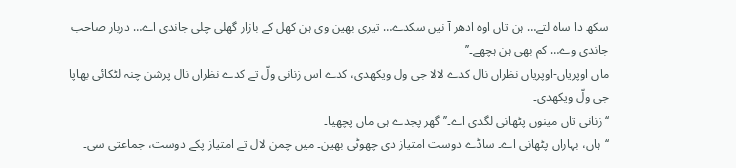سکھ دا ساہ لتے… ہن تاں اوہ ادھر آ نیں سکدے… تیری بھین وی ہن کھل کے بازار گھلی چلی جاندی اے… دربار صاحب جاندی وے… کم بھی ہن ہچھے۔’’
ماں اوپریاں-اوپریاں نظراں نال کدے لالا جی ول ویکھدی، کدے اس زنانی ولّ تے کدے نظراں نال پرشن چنہ لٹکائی بھاپا جی ولّ ویکھدی۔
‘‘زنانی تاں مینوں پٹھانی لگدی اے۔’’ گھر پجدے ہی ماں پچھیا۔
‘‘ہاں، بہاراں پٹھانی اے۔ ساڈے دوست امتیاز دی چھوٹی بھین۔ میں چمن لال تے امتیاز پکے دوست، جماعتی سی۔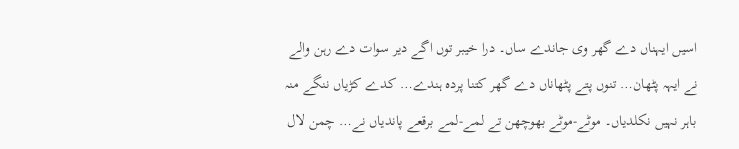اسیں ایہناں دے گھر وی جاندے ساں۔ درا خیبر توں اگے دیر سوات دے رہن والے نے ایہہ پٹھان… تنوں پتے پٹھاناں دے گھر کتنا پردہ ہندے… کدے کڑیاں ننگے منہ باہر نہیں نکلدیاں۔ موٹے-موٹے بھوچھن تے لمے-لمے برقعے پاندیاں نے… چمن لال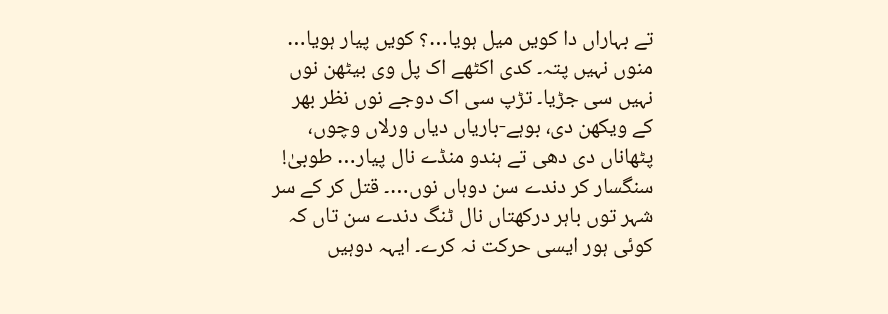تے بہاراں دا کویں میل ہویا…؟ کویں پیار ہویا… منوں نہیں پتہ۔ کدی اکٹھے اک پل وی بیٹھن نوں نہیں سی جڑیا۔ تڑپ سی اک دوجے نوں نظر بھر کے ویکھن دی، بوہے-باریاں دیاں ورلاں وچوں، پٹھاناں دی دھی تے ہندو منڈے نال پیار… طوبیٰ! سنگسار کر دندے سن دوہاں نوں…۔ قتل کر کے سر شہر توں باہر درکھتاں نال ٹنگ دندے سن تاں کہ کوئی ہور ایسی حرکت نہ کرے۔ ایہہ دوہیں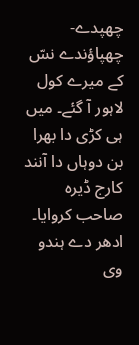چھپدے-چھپاؤندے نسّ کے میرے کول لاہور آ گئے۔ میں ہی کڑی دا بھرا بن دوہاں دا آنند کارج ڈیرہ صاحب کروایا۔ ادھر دے ہندو وی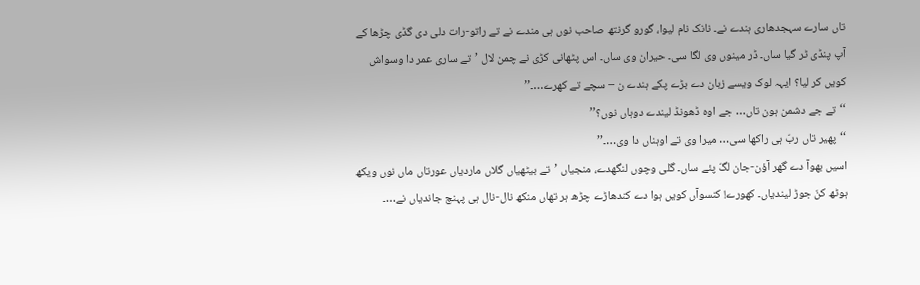تاں سارے سہجدھاری ہندے نے۔ نانک نام لیوا، گورو گرنتھ صاحب نوں ہی مندے نے تے راتو-رات دلی دی گڈی چڑھا کے آپ پنڈی ٹر گیا ساں۔ ڈر مینوں وی لگا سی۔ حیران وی ساں۔ اس پٹھانی کڑی نے چمن لال ’تے ساری عمر دا وسواش کویں کر لیا؟ ایہہ لوک ویسے زبان دے بڑے پکے ہندے ن – سچے تے کھرے…۔’’
‘‘تے جے دشمن ہون تاں… جے اوہ ڈھونڈ لیندے دوہاں نوں؟’’
‘‘پھیر تاں ربّ ہی راکھا سی… میرا وی تے اوہناں دا وی…۔’’
اسیں بھوآ دے گھر آؤن-جان لگّ پئے ساں۔ گلی وچوں لنگھدے، منجیاں ’تے بیٹھیاں گلاں ماردیاں عورتاں ماں نوں ویکھ ہوٹھ کنّ جوڑ لیندیاں۔ کھورے! کنسوآں کویں ہوا دے کندھاڑے چڑھ ہر تھاں منکھ نال-نال ہی پہنچ جاندیاں نے…۔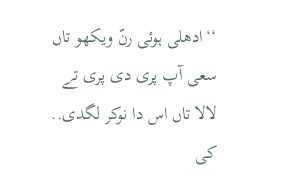‘‘ادھلی ہوئی رنّ ویکھو تاں سعی آپ پری دی پری تے لالا تاں اس دا نوکر لگدی.. کی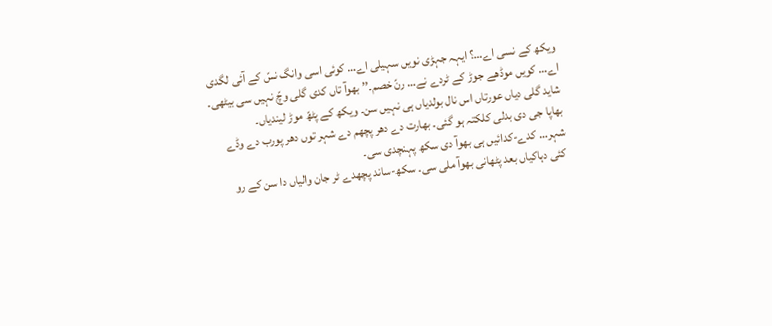ویکھ کے نسی اے…؟ ایہہ جہڑی نویں سہیلی اے… کوئی اسی وانگ نسّ کے آئی لگدی اے… کویں موڈھے جوڑ کے ٹردے نے… رنّ خصم۔’’ بھوآ تاں کدی گلی وچّ نہیں سی بیٹھی۔ شاید گلی دیاں عورتاں اس نال بولدیاں ہی نہیں سن۔ ویکھ کے پٹھّ موڑ لیندیاں۔
بھاپا جی دی بدلی کلکتہ ہو گئی۔ بھارت دے دھر پچھم دے شہر توں دھر پورب دے وڈے شہر… کدے-کدائیں ہی بھوآ دی سکھ پہنچدی سی۔
کئی دہاکیاں بعد پٹھانی بھوآ ملی سی۔ سکھ-ساند پچھدے ٹر جان والیاں دا سن کے رو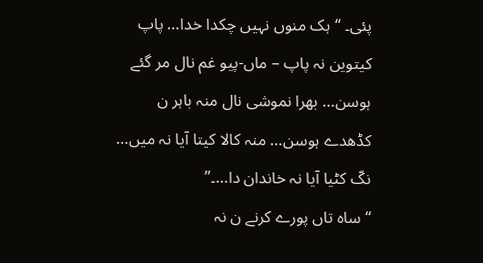پئی۔ ‘‘ہک منوں نہیں چکدا خدا… پاپ کیتوین نہ پاپ – ماں-پیو غم نال مر گئے ہوسن… بھرا نموشی نال منہ باہر ن کڈھدے ہوسن… منہ کالا کیتا آیا نہ میں… نکّ کٹیا آیا نہ خاندان دا…۔’’
‘‘ساہ تاں پورے کرنے ن نہ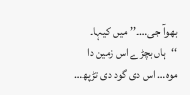بھوآ جی…۔’’ میں کیہا۔
‘‘ہاں بچڑے اس زمین دا موہ… اس دی گود دی تڑپھ…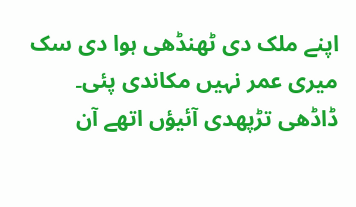اپنے ملک دی ٹھنڈھی ہوا دی سک میری عمر نہیں مکاندی پئی۔ ڈاڈھی تڑپھدی آئیؤں اتھے آن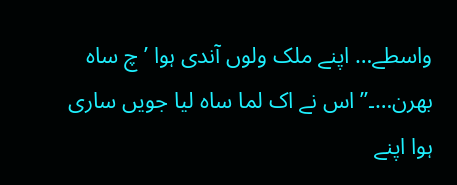واسطے… اپنے ملک ولوں آندی ہوا ’چ ساہ بھرن…۔’’ اس نے اک لما ساہ لیا جویں ساری ہوا اپنے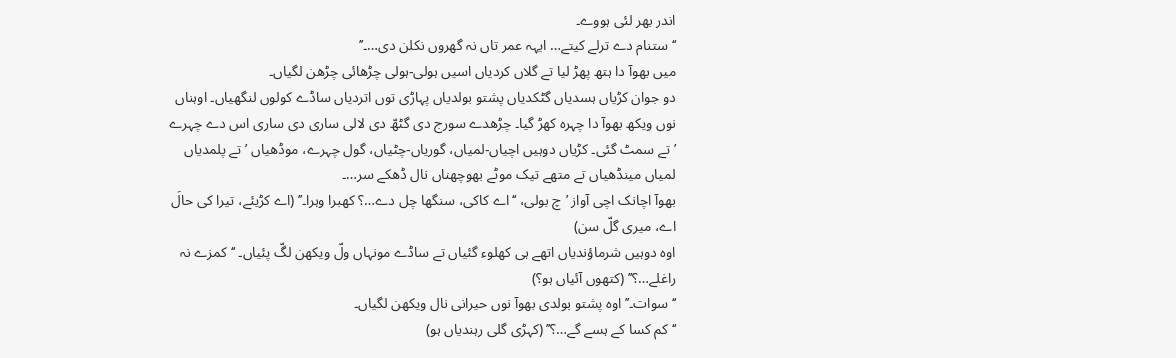اندر بھر لئی ہووے۔
‘‘ستنام دے ترلے کیتے… ایہہ عمر تاں نہ گھروں نکلن دی…۔’’
میں بھوآ دا ہتھ پھڑ لیا تے گلاں کردیاں اسیں ہولی-ہولی چڑھائی چڑھن لگیاں۔
دو جوان کڑیاں ہسدیاں گٹکدیاں پشتو بولدیاں پہاڑی توں اتردیاں ساڈے کولوں لنگھیاں۔ اوہناں نوں ویکھ بھوآ دا چہرہ کھڑ گیا۔ چڑھدے سورج دی گٹھّ دی لالی ساری دی ساری اس دے چہرے ’تے سمٹ گئی۔ کڑیاں دوہیں اچیاں-لمیاں، گوریاں-چٹیاں، گول چہرے، موڈھیاں ’تے پلمدیاں لمیاں مینڈھیاں تے متھے تیک موٹے بھوچھناں نال ڈھکے سر…۔
بھوآ اچانک اچی آواز ’چ بولی، ‘‘اے کاکی، سنگھا چل دے…؟ کھبرا وہرا۔’’ (اے کڑیئے، تیرا کی حالَ اے، میری گلّ سن)
اوہ دوہیں شرماؤندیاں اتھے ہی کھلوء گئیاں تے ساڈے مونہاں ولّ ویکھن لگّ پئیاں۔ ‘‘کمزے نہ راغلے…؟’’ (کتھوں آئیاں ہو؟)
‘‘سوات۔’’ اوہ پشتو بولدی بھوآ نوں حیرانی نال ویکھن لگیاں۔
‘‘کم کسا کے ہسے گے…؟’’ (کہڑی گلی رہندیاں ہو)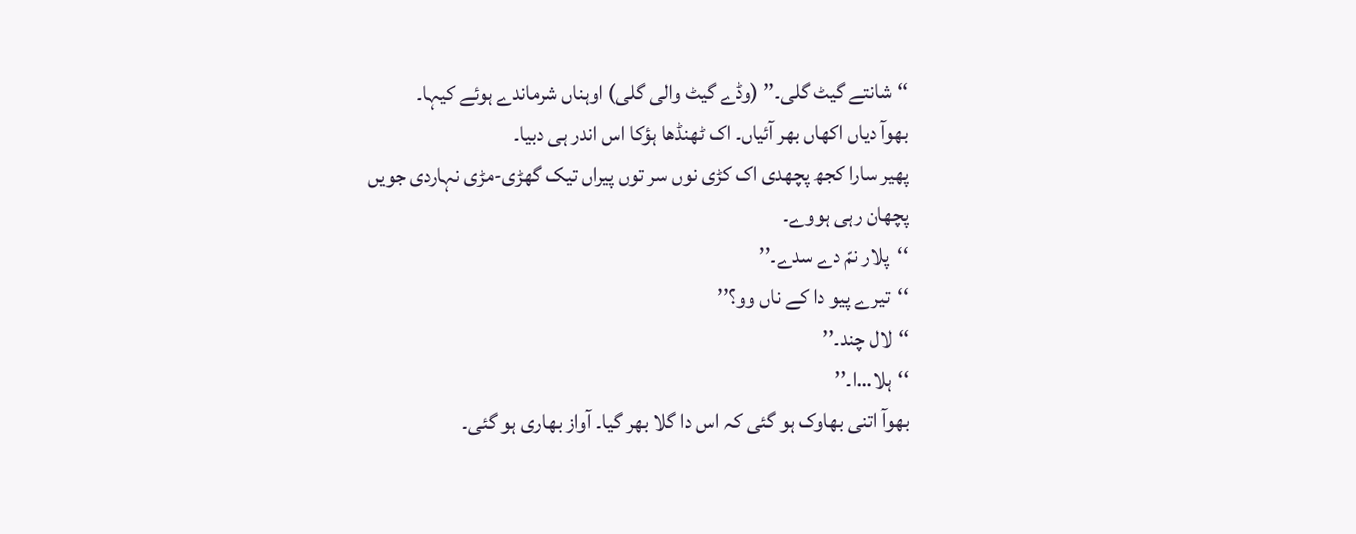‘‘شانتے گیٹ گلی۔’’ (وڈے گیٹ والی گلی) اوہناں شرماندے ہوئے کیہا۔
بھوآ دیاں اکھاں بھر آئیاں۔ اک ٹھنڈھا ہؤکا اس اندر ہی دبیا۔
پھیر سارا کجھ پچھدی اک کڑی نوں سر توں پیراں تیک گھڑی-مڑی نہاردی جویں پچھان رہی ہووے۔
‘‘پلار نمّ دے سدے۔’’
‘‘تیرے پیو دا کے ناں وو؟’’
‘‘لال چند۔’’
‘‘ہلا…ا۔’’
بھوآ اتنی بھاوک ہو گئی کہ اس دا گلا بھر گیا۔ آواز بھاری ہو گئی۔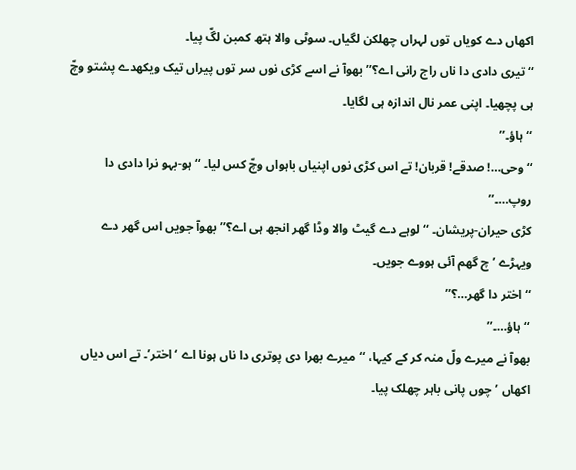اکھاں دے کویاں توں لہراں چھلکن لگیاں۔ سوٹی والا ہتھ کمبن لگّ پیا۔
‘‘تیری دادی دا ناں راج رانی اے؟’’ بھوآ نے اسے کڑی نوں سر توں پیراں تیک ویکھدے پشتو وچّ ہی پچھیا۔ اپنی عمر نال اندازہ ہی لگایا۔
‘‘ہاؤ۔’’
‘‘وحی…! صدقے! قربان! تے اس کڑی نوں اپنیاں باہواں وچّ کس لیا۔ ‘‘ہو-بہو نرا دادی دا روپ…۔’’
کڑی حیران-پریشان۔ ‘‘لوہے دے گیٹ والا وڈا گھر انجھ ہی اے؟’’ بھوآ جویں اس گھر دے ویہڑے ’چ گھم آئی ہووے جویں۔
‘‘اختر دا گھر…؟’’
‘‘ہاؤ…۔’’
بھوآ نے میرے ولّ منہ کر کے کیہا، ‘‘میرے بھرا دی پوتری دا ناں ہونا اے ‘اختر’۔ تے اس دیاں اکھاں ’چوں پانی باہر چھلک پیا۔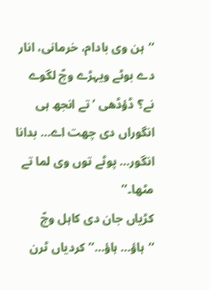‘‘ہن وی بادام، خرمانی، انار دے بوٹے ویہڑے وچّ لگوے نے؟ ڈؤڈھی ’تے انجھ ہی انگوراں دی چھت اے… بدانا انگور… پوٹے توں وی لما تے مٹھا۔’’
کڑیاں جان دی کاہل وچّ ‘‘ہاؤ… ہاؤ…’’ کردیاں ٹرن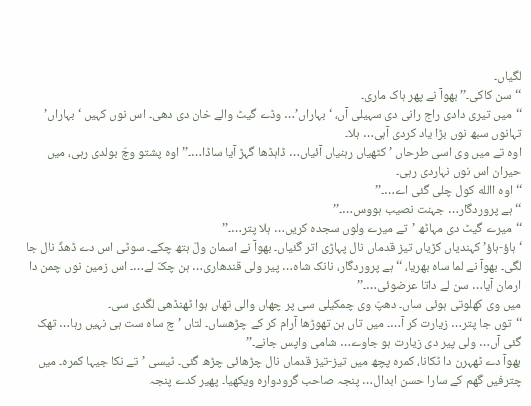لگیاں۔
‘‘سن کاکی۔’’ بھوآ نے پھر ہاک ماری۔
‘‘میں تیری دادی راج رانی دی سہیلی آں، ‘بہاراں’… وڈے گیٹ والے خان دی دھی۔ اس نوں کہیں ‘بہاراں’ تہانوں سبھ نوں بڑا یاد کردی آہی… ہلا۔
اوہ تے میں وی اسی طرحاں ’کٹھیاں رہنیاں آئیاں… ڈاہڈھا گہڑ آیا ساڈا…۔’’ اوہ پشتو وچّ بولدی رہی، میں حیران اس نوں نہاردی رہی۔
‘‘اوہ االله کول چلی گئی اے…۔’’
‘‘ہے پروردگار… جہنت نصیب ہووس…۔’’
‘‘میرے گیٹ دی مہاٹھ ’تے میرے ولوں سجدہ کریں… ہلا پتر…۔’’
‘ہاؤ-ہاؤ’ کہندیاں کڑیاں تیز قدماں نال پہاڑی اتر گئیاں۔ بھوآ نے اسمان ولّ ہتھ چکے۔ سوٹی اس دے ڈھڈّ نال جا لگی۔ بھوآ نے لما ساہ بھریا، ‘‘ہے پروردگار، نانک شاہ… پیر ولی قندھاری… ہن چکّ لے…۔ اس زمین نوں چمن دا ارمان آیا… سن لے داتا عرضوئی…۔’’
میں وی کھلوتی ہوئی ساں۔ دھپّ وی چمکیلی سی پر چھاں والی تھاں ہوا ٹھنڈھی لگدی سی۔
‘‘توں جا پتر… زیارت کر آ…۔ میں تاں ہن تھوڑھا آرام کر کے چڑھساں۔ لتاں ’چ ساہ ست ہی نہیں رہا… تھک گئی آں… ولی پیر دی زیارت ہو جاوے… شامی واپس جانے۔’’
بھوآ دے ٹھہرن دا ٹکانا، کمرہ پچھ میں تیز-تیز قدماں نال چڑھائی چڑھ گئی۔ ٹیسی ’تے نکا جیہا کمرہ۔ میں چترفیں گھم کے سارا حسن ابدال… پنجہ صاحب گرودوارہ ویکھیا۔ پھیر کدے پنجہ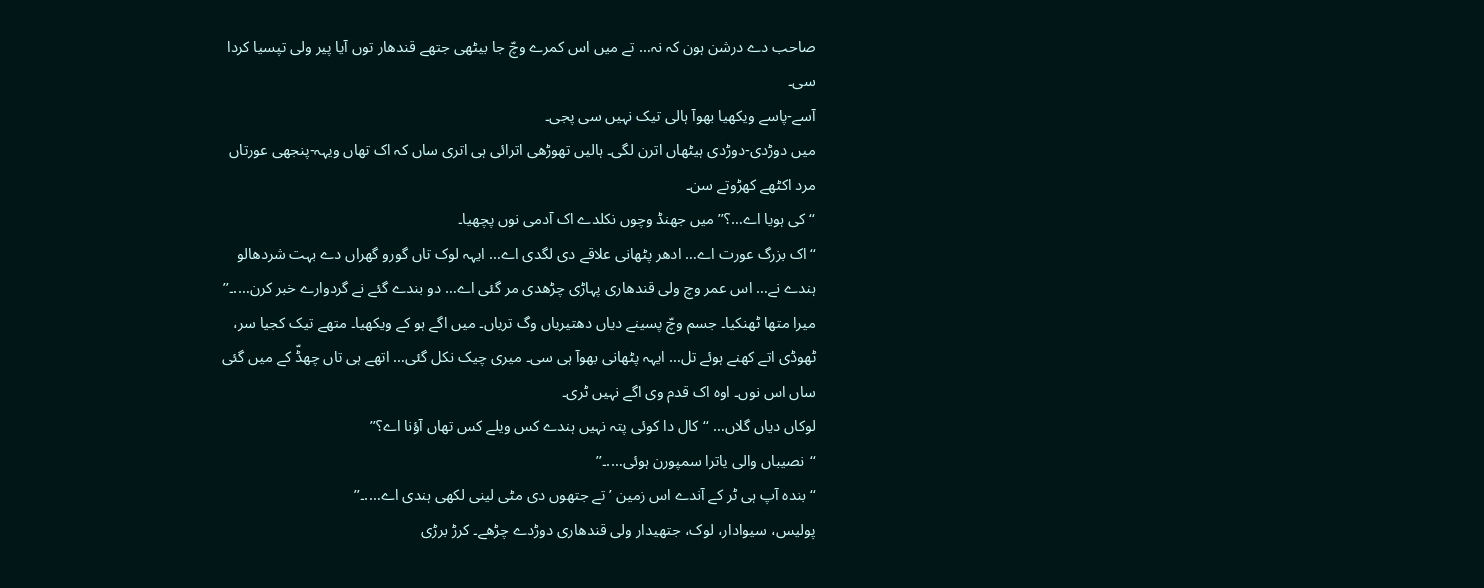صاحب دے درشن ہون کہ نہ… تے میں اس کمرے وچّ جا بیٹھی جتھے قندھار توں آیا پیر ولی تپسیا کردا سی۔
آسے-پاسے ویکھیا بھوآ ہالی تیک نہیں سی پجی۔
میں دوڑدی-دوڑدی ہیٹھاں اترن لگی۔ ہالیں تھوڑھی اترائی ہی اتری ساں کہ اک تھاں ویہہ-پنجھی عورتاں مرد اکٹھے کھڑوتے سن۔
‘‘کی ہویا اے…؟’’ میں جھنڈ وچوں نکلدے اک آدمی نوں پچھیا۔
‘‘اک بزرگ عورت اے… ادھر پٹھانی علاقے دی لگدی اے… ایہہ لوک تاں گورو گھراں دے بہت شردھالو ہندے نے… اس عمر وچ ولی قندھاری پہاڑی چڑھدی مر گئی اے… دو بندے گئے نے گردوارے خبر کرن….۔’’
میرا متھا ٹھنکیا۔ جسم وچّ پسینے دیاں دھتیریاں وگ تریاں۔ میں اگے ہو کے ویکھیا۔ متھے تیک کجیا سر، ٹھوڈی اتے کھنے ہوئے تل… ایہہ پٹھانی بھوآ ہی سی۔ میری چیک نکل گئی… اتھے ہی تاں چھڈّ کے میں گئی ساں اس نوں۔ اوہ اک قدم وی اگے نہیں ٹری۔
لوکاں دیاں گلاں… ‘‘کال دا کوئی پتہ نہیں ہندے کس ویلے کس تھاں آؤنا اے؟’’
‘‘نصیباں والی یاترا سمپورن ہوئی….۔’’
‘‘بندہ آپ ہی ٹر کے آندے اس زمین ’تے جتھوں دی مٹی لینی لکھی ہندی اے….۔’’
پولیس، سیوادار، لوک، جتھیدار ولی قندھاری دوڑدے چڑھے۔ کرڑ برڑی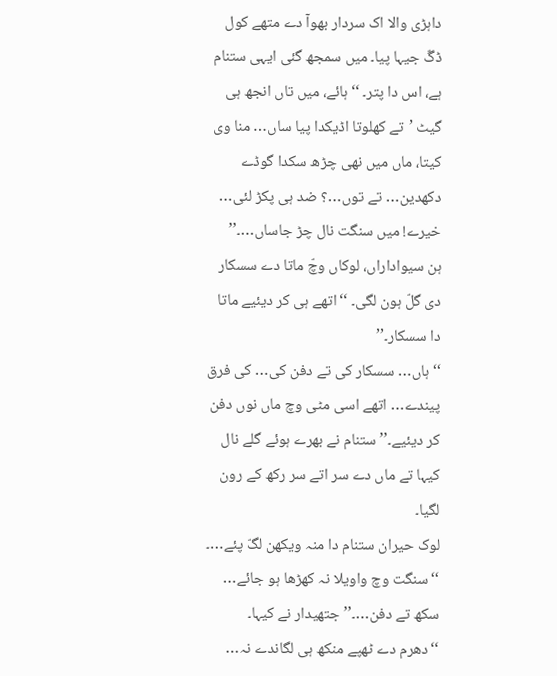داہڑی والا اک سردار بھوآ دے متھے کول ڈگّ جیہا پیا۔ میں سمجھ گئی ایہی ستنام ہے، اس دا پتر۔ ‘‘ہائے، میں تاں انجھ ہی گیٹ ’تے کھلوتا اڈیکدا پیا ساں… منا وی کیتا، ماں میں نھی چڑھ سکدا گوڈے دکھدین… تے توں…؟ ضد ہی پکڑ لئی… خیرے! میں سنگت نال چڑ جاساں…۔’’
ہن سیواداراں، لوکاں وچّ ماتا دے سسکار دی گلّ ہون لگی۔ ‘‘اتھے ہی کر دیئیے ماتا دا سسکار۔’’
‘‘ہاں… سسکار کی تے دفن کی… کی فرق پیندے… اتھے اسی مٹی وچ ماں نوں دفن کر دیئیے۔’’ ستنام نے بھرے ہوئے گلے نال کیہا تے ماں دے سر اتے سر رکھ کے رون لگیا۔
لوک حیران ستنام دا منہ ویکھن لگّ پئے…۔ ‘‘سنگت وچ واویلا نہ کھڑھا ہو جائے… سکھ تے دفن…۔’’ جتھیدار نے کیہا۔
‘‘دھرم دے ٹھپے منکھ ہی لگاندے نہ…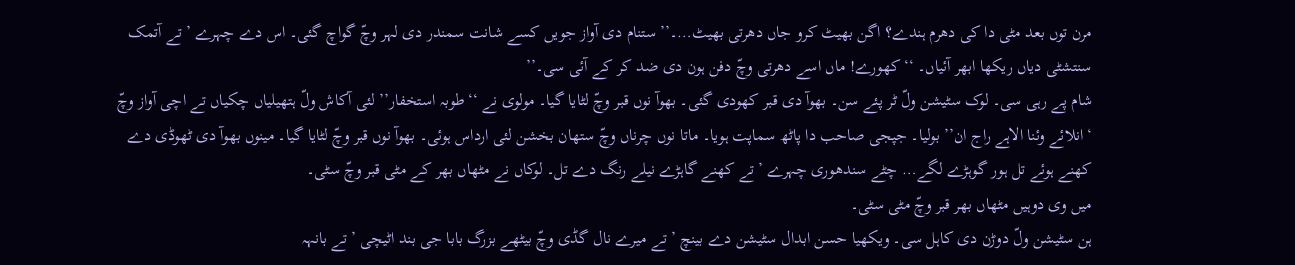مرن توں بعد مٹی دا کی دھرم ہندے؟ اگن بھیٹ کرو جاں دھرتی بھیٹ…۔’’ ستنام دی آواز جویں کسے شانت سمندر دی لہر وچّ گواچ گئی۔ اس دے چہرے ’تے آتمک سنتشٹی دیاں ریکھا ابھر آئیاں۔ ‘‘کھورے! ماں اسے دھرتی وچّ دفن ہون دی ضد کر کے آئی سی۔’’
شام پے رہی سی۔ لوک سٹیشن ولّ ٹر پئے سن۔ بھوآ دی قبر کھودی گئی۔ بھوآ نوں قبر وچّ لٹایا گیا۔ مولوی نے ‘‘طوبہ استخفار’’ لئی آکاش ولّ ہتھیلیاں چکیاں تے اچی آواز وچّ ‘انلائے وئنا الاہے راج ان’’ بولیا۔ جپجی صاحب دا پاٹھ سماپت ہویا۔ ماتا نوں چرناں وچّ ستھان بخشن لئی ارداس ہوئی۔ بھوآ نوں قبر وچّ لٹایا گیا۔ مینوں بھوآ دی ٹھوڈی دے کھنے ہوئے تل ہور گوہڑے لگے… چٹے سندھوری چہرے ’تے کھنے گاہڑے نیلے رنگ دے تل۔ لوکاں نے مٹھاں بھر کے مٹی قبر وچّ سٹی۔
میں وی دوہیں مٹھاں بھر قبر وچّ مٹی سٹی۔
ہن سٹیشن ولّ دوڑن دی کاہل سی۔ ویکھیا حسن ابدال سٹیشن دے بینچ ’تے میرے نال گڈی وچّ بیٹھے بزرگ بابا جی بند اٹیچی ’تے بانہہ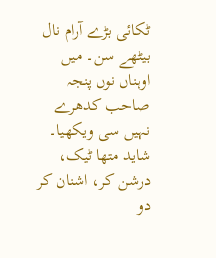ٹکائی بڑے آرام نال بیٹھے سن۔ میں اوہناں نوں پنجہ صاحب کدھرے نہیں سی ویکھیا۔ شاید متھا ٹیک، درشن کر، اشنان کر دو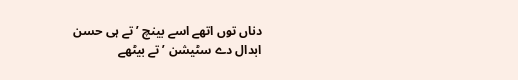دناں توں اتھے اسے بینچ ’تے ہی حسن ابدال دے سٹیشن ’تے بیٹھے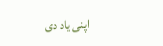اپنی یاد دی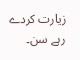زیارت کردے رہے سن۔